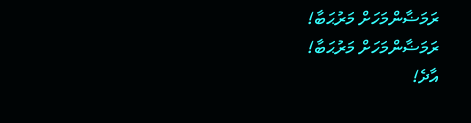ރަމަޟާންމަހަށް މަރުޙަބާ!
ރަމަޟާންމަހަށް މަރުޙަބާ!
އާދެ!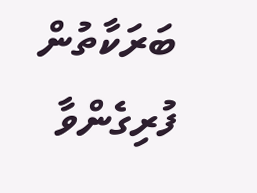ބަރަކާތުން ފުރިގެންވާ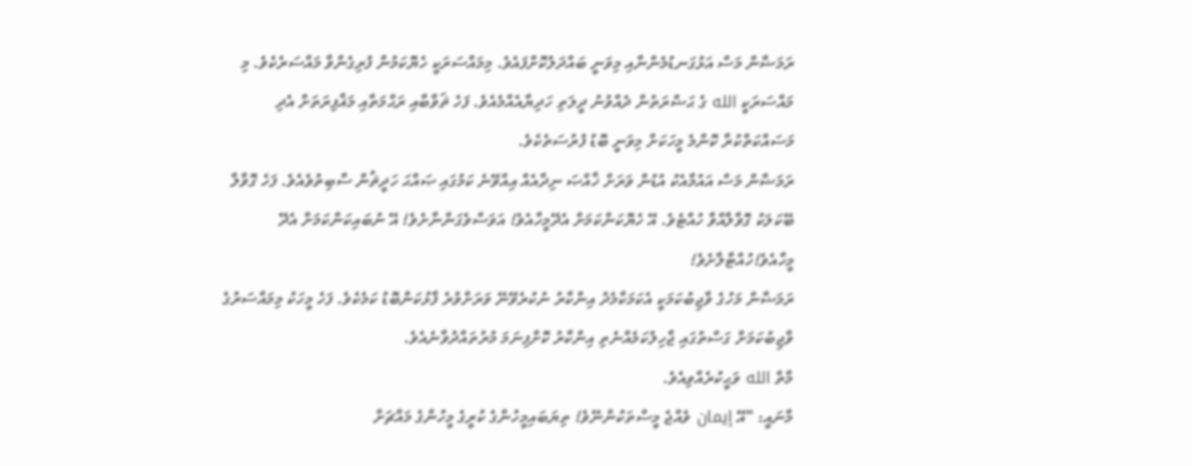ރަމަޟާން މަސް އަޅުގަނޑުމެންނާއި މިވަނީ ބައްދަލުކޮށްފައެވެ. މިމައްސަރަކީ ހެޔޮކަމުން ފުރިގެންވާ މައްސަރެކެވެ. މި މައްސަރަކީ الله ގެ ޙަޟްރަތުން ދެއްވުނު ދީލަތި ހަދިޔާއެއްމެއެވެ. ފަހެ ޘަވާބާއި ރަޙްމަތާއި މަޣްފިރަތަށް އެދި މަސައްކަތްކުރާ ކޮންމެ މީހަކަށް މިވަނީ ބޮޑު ފުރުސަތެކެވެ.
ރަމަޟާން މަސް އައުމާއެކު އުޑުން ވަރަށް ޚާއްޞަ ނިދާއެއް އިއްވޭނެ ކަމުގައި ޞައްޙަ ހަދީޘުން ސާބިތުވެއެވެ. ފަހެ ގޮވާލާ ބޭކަލަކު ގޮވާލާއްވާ ހުއްޓެވެ. އޭ ހެޔޮކަންކަމަށް އެދޭމީހާއެވެ! އަވަސްވެގަންނާށެވެ! އޭ ނުބައިކަންކަމަށް އެދޭ މީހާއެވެ!ހުއްޓާލާށެވެ!
ރަމަޟާން މަހުގެ ވާޖިބުކަމަކީ އެކަމަކާމެދު އިންކާރު ނުކުރެވޭނޭ ވަރަށްވުރެ ފާޅުކަންބޮޑު ކަމެކެވެ. ފަހެ މީހަކު މިމައްސަރުގެ ވާޖިބުކަމަށް ގަސްތުގައި ޖާހިލުކަމެއްނެތި އިންކާރު ކޮށްފިނަމަ މުރުތައްދުވާނެއެވެ.
މާތް الله ވަޙީކުރެއްވިއެވެ.
މާނައީ: "އޭ إيمان ވެއްޖެ މީސްތަކުންނޭވެ! ތިޔަބައިމީހުންގެ ކުރީގެ މީހުންގެ މައްޗަށް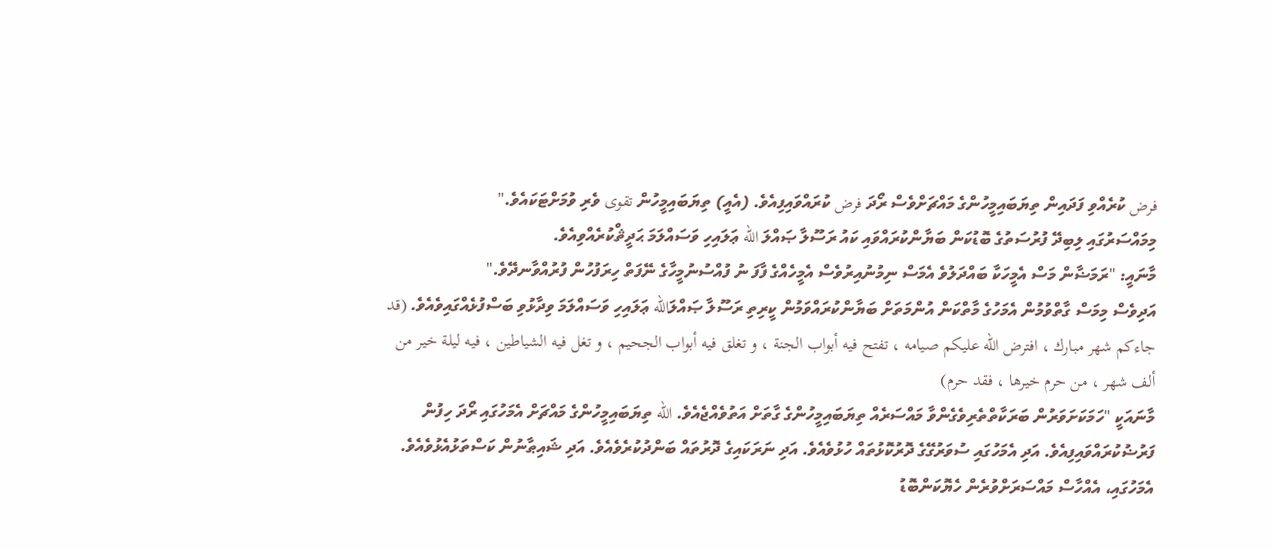فرض ކުރެއްވި ފަދައިން ތިޔަބައިމީހުންގެ މައްޗަށްވެސް ރޯދަ فرض ކުރައްވައިފިއެވެ. (އެއީ) ތިޔަބައިމީހުން تقوى ވެރި ވުމަށްޓަކައެވެ."
މިމައްސަރުގައި ލިބިދޭ ފުރުސަތުގެ ބޮޑުކަން ބަޔާންކުރައްވައި ކައު ރަސޫލާ ޞައްލަ الله ޢަލައިހި ވަސައްލަމަ ޙަދީޘްކުރެއްވިއެވެ.
މާނައީ: "ރަމަޟާން މަސް އެމީހަކާ ބައްދަލުވެ އެމަސް ނިމުނުއިރުވެސް އެމީހެއްގެ ފާފަ ނު ފުއްސުނުމީހާގެ ނޭފަތް ހިރަފުހުން ފުރުއްވާނދޭވެ."
އަދިވެސް މިމަސް ގާތްވުމުން އެމަހުގެ މާތްކަން އުންމަތަށް ބަޔާންކުރައްވަމުން ކީރިތި ރަސޫލާ ޞައްލަالله ޢަލައިހި ވަސައްލަމަ ވިދާޅުވި ބަސްފުޅެއްގައިވެއެވެ. (قد جاءكم شهر مبارك ، افترض الله عليكم صيامه ، تفتح فيه أبواب الجنة ، و تغلق فيه أبواب الجحيم ، و تغل فيه الشياطين ، فيه ليلة خير من ألف شهر ، من حرم خيرها ، فقد حرم)
މާނައަކީ "ހަމަކަށަވަރުން ބަރަކާތްތެރިވެގެންވާ މައްސަރެއް ތިޔަބައިމީހުންގެ ގާތަށް އަތުވެއްޖެއެވެ. الله ތިޔަބައިމީހުންގެ މައްޗަށް އެމަހުގައި ރޯދަ ހިފުން ފަރުޟުކުރައްވައިފިއެވެ. އަދި އެމަހުގައި ސުވަރުގޭގެ ދޮރުކޮޅުތައް ހުޅުވެއެވެ. އަދި ނަރަކައިގެ ދޮރުތައް ބަންދުކުރެވެއެވެ. އަދި ޝައިޠާނުން ކަސްތަޅުއެޅުވެއެވެ. އެމަހުގައި، އެއްހާސް މައްސަރަށްވުރެން ހެޔޮކަންބޮޑު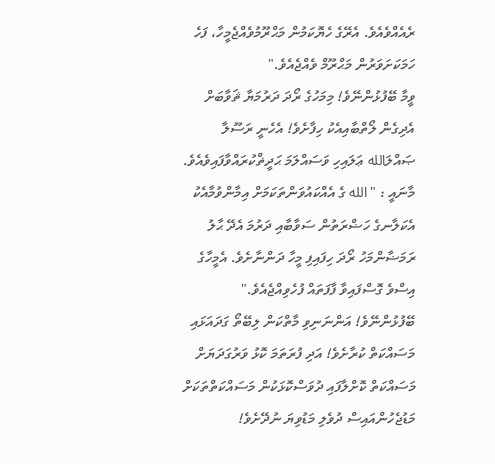ރެއެއްވެއެވެ. އެރޭގެ ހެޔޮކަމުން މަޙްރޫމުވެއްޖެމީހާ، ފަހެ ހަމަކަށަވަރުން މަޙްރޫމް ވެއްޖެއެވެ."
ވީމާ ބޭފުޅުންނޭވެ! މިމަހުގެ ރޯދަ ދަރުމަޔާ ޘަވާބަށް އެދިގެން ލޯތްބާއިއެކު ހިފާށެވެ! އެހެނީ ރަސޫލާ ޞައްލަالله ޢަލައިހި ވަސައްލަމަ ޙަދީޡްކުރައްވާފައިވެއެވެ.
މާނައީ : "الله ގެ އެއްކައުވަންތަކަމަށް އިމާންވުމާއެކު އެކަލާނގެ ހަޟްރަތުން ސަވާބާއި ދަރުމަ އެދޭ ޙާލު ރަމަޟާންމަހު ރޯދަ ހިފައިފި މީހާ ދަންނާށެވެ. އެމީހާގެ އިސްވެ ގޮސްފައިވާ ފާފަތައް ފުހެވިއްޖެއެވެ."
ބޭފުޅުންނޭވެ! އަންނަނިވި މާތްކަން ލިބޭތޯ ގަދައަޅައި މަސައްކަތް ކުރާށެވެ! އަދި ފުރަތަމަ ކޮޅު ވަރުގަދަޔަށް މަސައްކަތް ކޮށްލާފައި ދުވަސްކޮޅަކުން މަސައްކަތްތަކަށް މަޑުޖެހުންއައިސް ދުވެލި މަޑުވިޔަ ނުދޭށެވެ!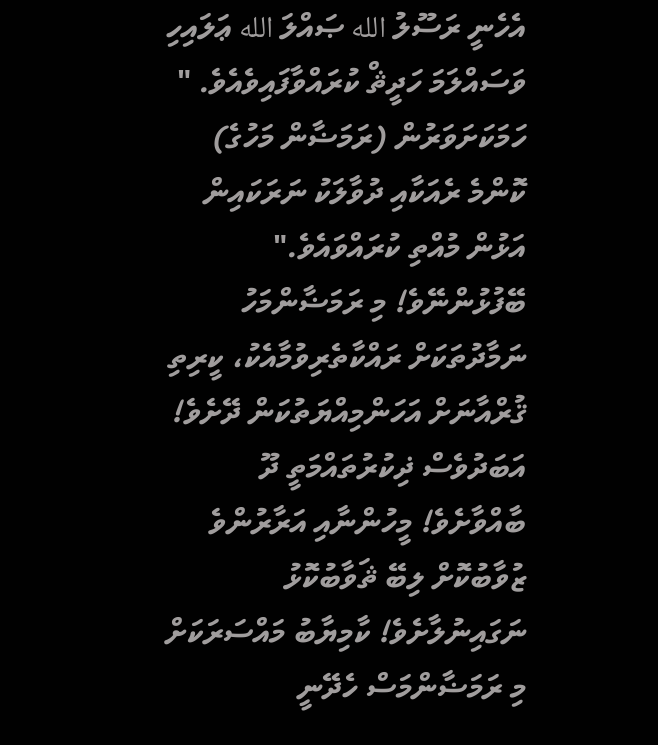އެހެނީ ރަސޫލު الله ޞައްލަ الله ޢަލައިހި ވަސައްލަމަ ހަދީޘް ކުރައްވާފައިވެއެވެ. " ހަމަކަށަވަރުން (ރަމަޟާން މަހުގެ) ކޮންމެ ރެއަކާއި ދުވާލަކު ނަރަކައިން އަޅުން މުއްތި ކުރައްވައެވެ."
ބޭފުޅުންނޭވެ! މި ރަމަޟާންމަހު ނަމާދުތަކަށް ރައްކާތެރިވުމާއެކު، ކީރިތި ޤުރްއާނަށް އަހަންމިއްޔަތުކަން ދޭށެވެ! އަބަދުވެސް ޛިކުރުތައްމަތީ ދޫ ބާއްވާށެވެ! މީހުންނާއި އަރާރުންވެ ޒުވާބުކޮށް ލިބޭ ޘަވާބުކޮޅު ނަގައިނުލާށެވެ! ކާމިޔާބު މައްސަރަކަށް މި ރަމަޟާންމަސް ހެދޭނީ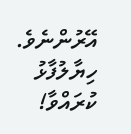އޭރުންނެވެ.
ހިޔާލުފާޅު ކުރައްވާ!